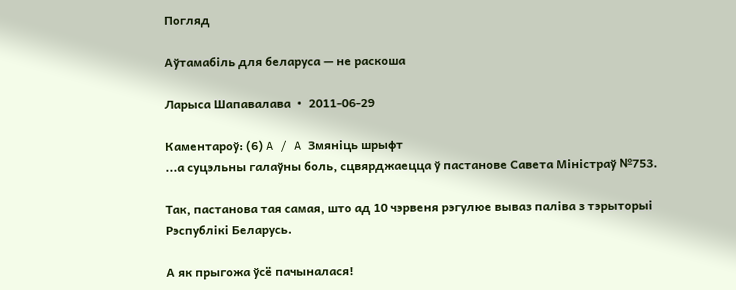Погляд

Аўтамабіль для беларуса — не раскоша

Ларыса Шапавалава  •  2011-06-29

Каментароў: (6) A / A Змяніць шрыфт
...а суцэльны галаўны боль, сцвярджаецца ў пастанове Савета Міністраў №753.

Так, пастанова тая самая, што ад 10 чэрвеня рэгулюе вываз паліва з тэрыторыі Рэспублікі Беларусь.

А як прыгожа ўсё пачыналася!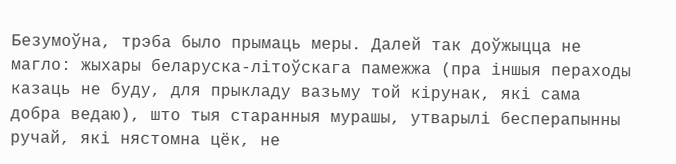Безумоўна, трэба было прымаць меры. Далей так доўжыцца не магло: жыхары беларуска-літоўскага памежжа (пра іншыя пераходы казаць не буду, для прыкладу вазьму той кірунак, які сама добра ведаю), што тыя старанныя мурашы, утварылі бесперапынны ручай, які нястомна цёк, не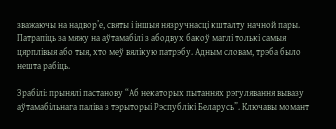зважаючы на надвор’е, святы і іншыя нязручнасці кшталту начной пары. Патрапіць за мяжу на аўтамабілі з абодвух бакоў маглі толькі самыя цярплівыя або тыя, хто меў вялікую патрэбу. Адным словам, трэба было нешта рабіць.

Зрабілі: прынялі пастанову “Аб некаторых пытаннях рэгулявання вывазу аўтамабільнага паліва з тэрыторыі Рэспублікі Беларусь”. Ключавы момант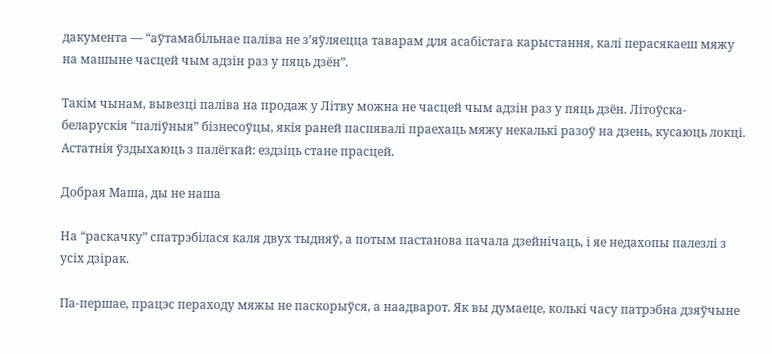дакумента — “аўтамабільнае паліва не з’яўляецца таварам для асабістага карыстання, калі перасякаеш мяжу на машыне часцей чым адзін раз у пяць дзён”.

Такім чынам, вывезці паліва на продаж у Літву можна не часцей чым адзін раз у пяць дзён. Літоўска-беларускія “паліўныя” бізнесоўцы, якія раней паспявалі праехаць мяжу некалькі разоў на дзень, кусаюць локці. Астатнія ўздыхаюць з палёгкай: ездзіць стане прасцей.

Добрая Маша, ды не наша

На “раскачку” спатрэбілася каля двух тыдняў, а потым пастанова пачала дзейнічаць, і яе недахопы палезлі з усіх дзірак.

Па-першае, працэс пераходу мяжы не паскорыўся, а наадварот. Як вы думаеце, колькі часу патрэбна дзяўчыне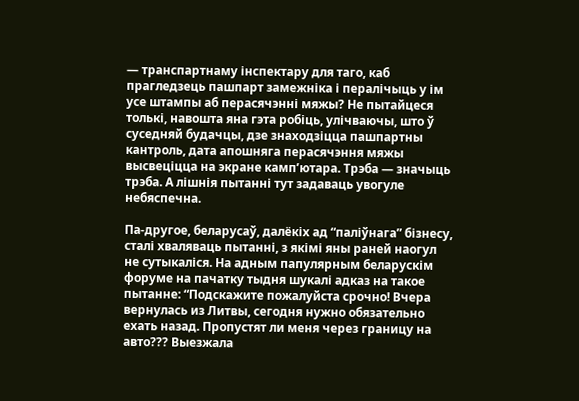— транспартнаму інспектару для таго, каб прагледзець пашпарт замежніка і пералічыць у ім усе штампы аб перасячэнні мяжы? Не пытайцеся толькі, навошта яна гэта робіць, улічваючы, што ў суседняй будачцы, дзе знаходзіцца пашпартны кантроль, дата апошняга перасячэння мяжы высвеціцца на экране камп’ютара. Трэба — значыць трэба. А лішнія пытанні тут задаваць увогуле небяспечна.

Па-другое, беларусаў, далёкіх ад “паліўнага” бізнесу, сталі хваляваць пытанні, з якімі яны раней наогул не сутыкаліся. На адным папулярным беларускім форуме на пачатку тыдня шукалі адказ на такое пытанне: “Подскажите пожалуйста срочно! Вчера вернулась из Литвы, сегодня нужно обязательно ехать назад. Пропустят ли меня через границу на авто??? Выезжала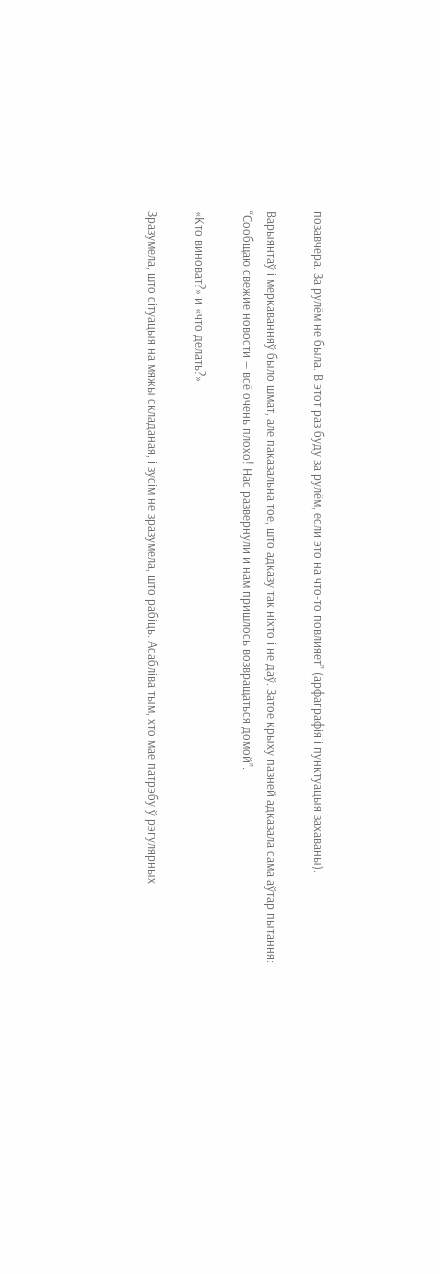позавчера. За рулём не была. В этот раз буду за рулём, если это на что-то повлияет” (арфаграфія і пунктуацыя захаваны).

Варыянтаў і меркаванняў было шмат, але паказальна тое, што адказу так ніхто і не даў. Затое крыху пазней адказала сама аўтар пытання: “Сообщаю свежие новости — всё очень плохо! Нас развернули и нам пришлось возвращаться домой”.

«Кто виноват?» и «что делать?»

Зразумела, што сітуацыя на мяжы складаная, і зусім не зразумела, што рабіць. Асабліва тым, хто мае патрэбу ў рэгулярных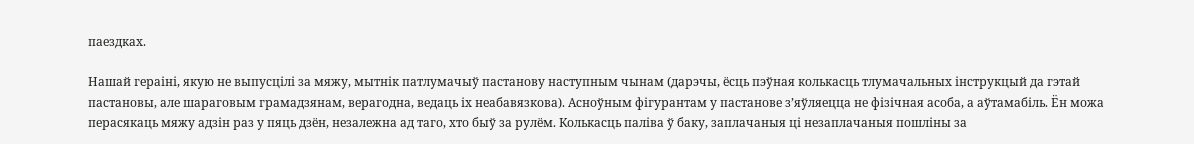паездках.

Нашай гераіні, якую не выпусцілі за мяжу, мытнік патлумачыў пастанову наступным чынам (дарэчы, ёсць пэўная колькасць тлумачальных інструкцый да гэтай пастановы, але шараговым грамадзянам, верагодна, ведаць іх неабавязкова). Асноўным фігурантам у пастанове з’яўляецца не фізічная асоба, а аўтамабіль. Ён можа перасякаць мяжу адзін раз у пяць дзён, незалежна ад таго, хто быў за рулём. Колькасць паліва ў баку, заплачаныя ці незаплачаныя пошліны за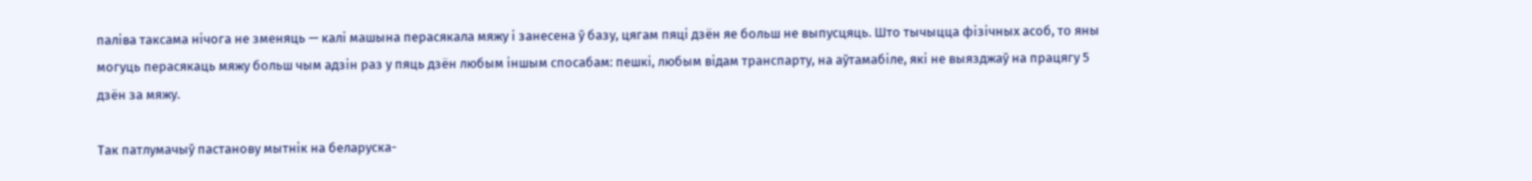паліва таксама нічога не зменяць — калі машына перасякала мяжу і занесена ў базу, цягам пяці дзён яе больш не выпусцяць. Што тычыцца фізічных асоб, то яны могуць перасякаць мяжу больш чым адзін раз у пяць дзён любым іншым спосабам: пешкі, любым відам транспарту, на аўтамабіле, які не выязджаў на працягу 5 дзён за мяжу.

Так патлумачыў пастанову мытнік на беларуска-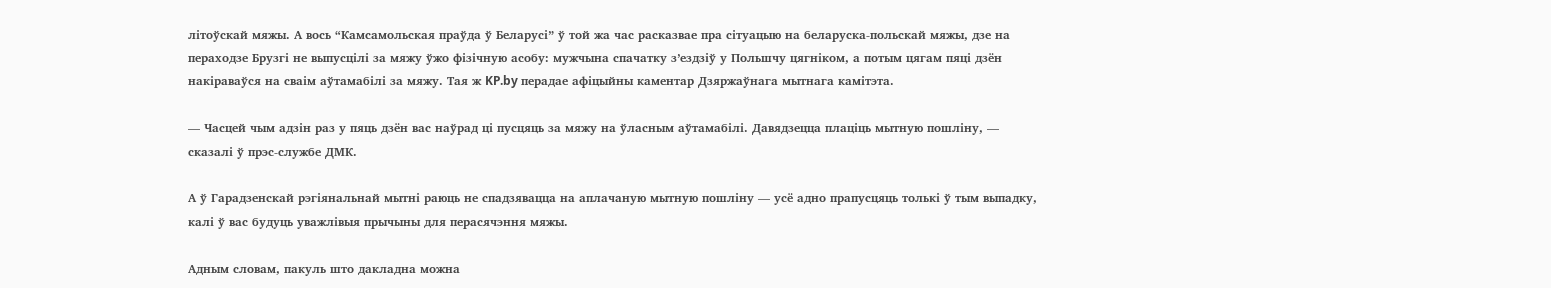літоўскай мяжы. А вось “Камсамольская праўда ў Беларусі” ў той жа час расказвае пра сітуацыю на беларуска-польскай мяжы, дзе на пераходзе Брузгі не выпусцілі за мяжу ўжо фізічную асобу: мужчына спачатку з’ездзіў у Польшчу цягніком, а потым цягам пяці дзён  накіраваўся на сваім аўтамабілі за мяжу. Тая ж KP.by перадае афіцыйны каментар Дзяржаўнага мытнага камітэта.

— Часцей чым адзін раз у пяць дзён вас наўрад ці пусцяць за мяжу на ўласным аўтамабілі. Давядзецца плаціць мытную пошліну, — сказалі ў прэс-службе ДМК.

А ў Гарадзенскай рэгіянальнай мытні раюць не спадзявацца на аплачаную мытную пошліну — усё адно прапусцяць толькі ў тым выпадку, калі ў вас будуць уважлівыя прычыны для перасячэння мяжы.

Адным словам, пакуль што дакладна можна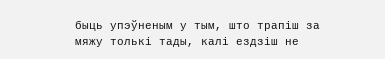быць упэўненым у тым, што трапіш за мяжу толькі тады, калі ездзіш не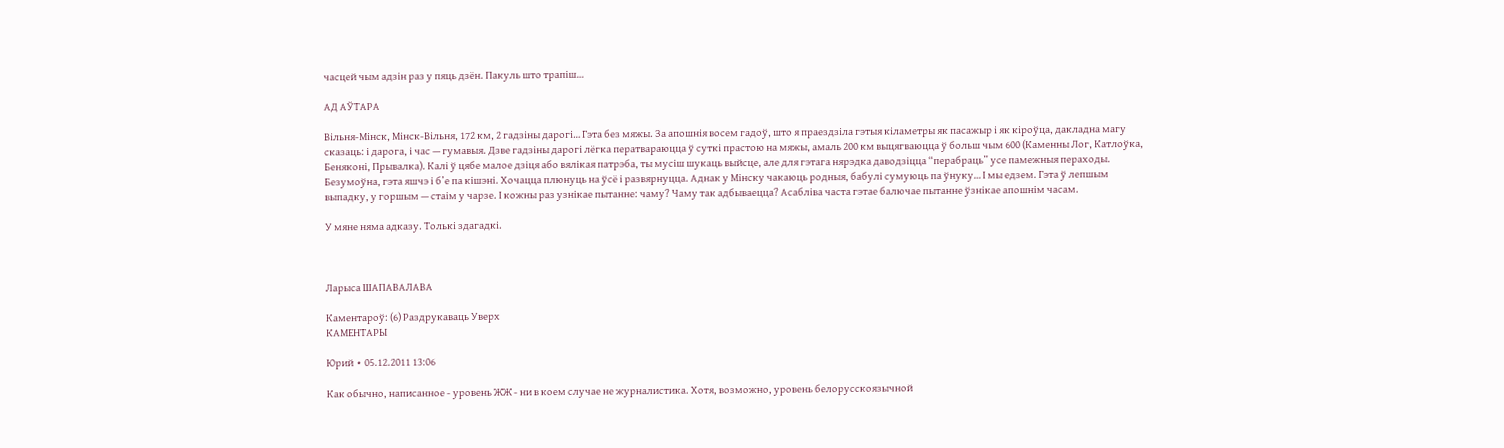часцей чым адзін раз у пяць дзён. Пакуль што трапіш…

АД АЎТАРА

Вільня-Мінск, Мінск-Вільня, 172 км, 2 гадзіны дарогі… Гэта без мяжы. За апошнія восем гадоў, што я праездзіла гэтыя кіламетры як пасажыр і як кіроўца, дакладна магу сказаць: і дарога, і час — гумавыя. Дзве гадзіны дарогі лёгка ператвараюцца ў суткі прастою на мяжы, амаль 200 км выцягваюцца ў больш чым 600 (Каменны Лог, Катлоўка, Беняконі, Прывалка). Калі ў цябе малое дзіця або вялікая патрэба, ты мусіш шукаць выйсце, але для гэтага нярэдка даводзіцца “перабраць” усе памежныя пераходы. Безумоўна, гэта яшчэ і б’е па кішэні. Хочацца плюнуць на ўсё і развярнуцца. Аднак у Мінску чакаюць родныя, бабулі сумуюць па ўнуку… І мы едзем. Гэта ў лепшым выпадку, у горшым — стаім у чарзе. І кожны раз узнікае пытанне: чаму? Чаму так адбываецца? Асабліва часта гэтае балючае пытанне ўзнікае апошнім часам.

У мяне няма адказу. Толькі здагадкі.



Ларыса ШАПАВАЛАВА

Каментароў: (6) Раздрукаваць Уверх
КАМЕНТАРЫ

Юрий  •  05.12.2011 13:06

Как обычно, написанное - уровень ЖЖ - ни в коем случае не журналистика. Хотя, возможно, уровень белорусскоязычной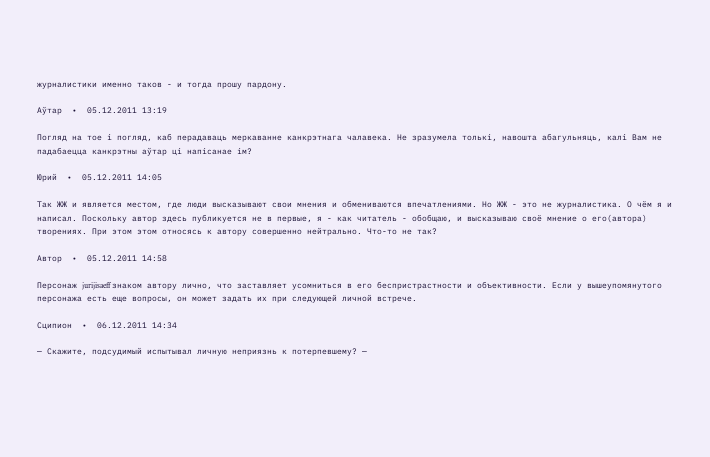журналистики именно таков - и тогда прошу пардону.

Аўтар  •  05.12.2011 13:19

Погляд на тое і погляд, каб перадаваць меркаванне канкрэтнага чалавека. Не зразумела толькі, навошта абагульняць, калі Вам не падабаецца канкрэтны аўтар ці напісанае ім?

Юрий  •  05.12.2011 14:05

Так ЖЖ и является местом, где люди высказывают свои мнения и обмениваются впечатлениями. Но ЖЖ - это не журналистика. О чём я и написал. Поскольку автор здесь публикуется не в первые, я - как читатель - обобщаю, и высказываю своё мнение о его(автора) творениях. При этом этом относясь к автору совершенно нейтрально. Что-то не так?

Автор  •  05.12.2011 14:58

Персонаж jurijisaeff знаком автору лично, что заставляет усомниться в его беспристрастности и объективности. Если у вышеупомянутого персонажа есть еще вопросы, он может задать их при следующей личной встрече.

Сципион  •  06.12.2011 14:34

— Скажите, подсудимый испытывал личную неприязнь к потерпевшему? —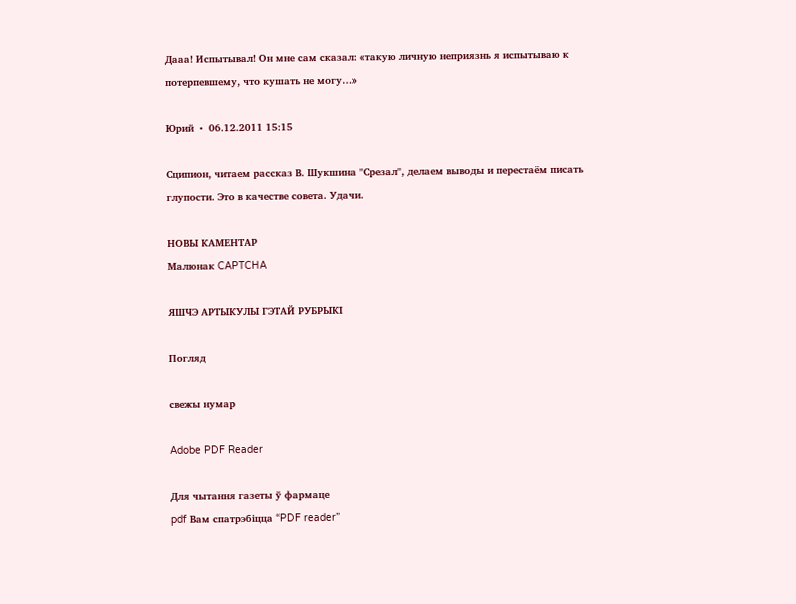Дааа! Испытывал! Он мне сам сказал: «такую личную неприязнь я испытываю к потерпевшему, что кушать не могу…»

Юрий  •  06.12.2011 15:15

Сципион, читаем рассказ В. Шукшина "Срезал", делаем выводы и перестаём писать глупости. Это в качестве совета. Удачи.

НОВЫ КАМЕНТАР
Малюнак CAPTCHA

ЯШЧЭ АРТЫКУЛЫ ГЭТАЙ РУБРЫКІ

Погляд

свежы нумар

Adobe PDF Reader

Для чытання газеты ў фармаце
pdf Вам спатрэбіцца “PDF reader”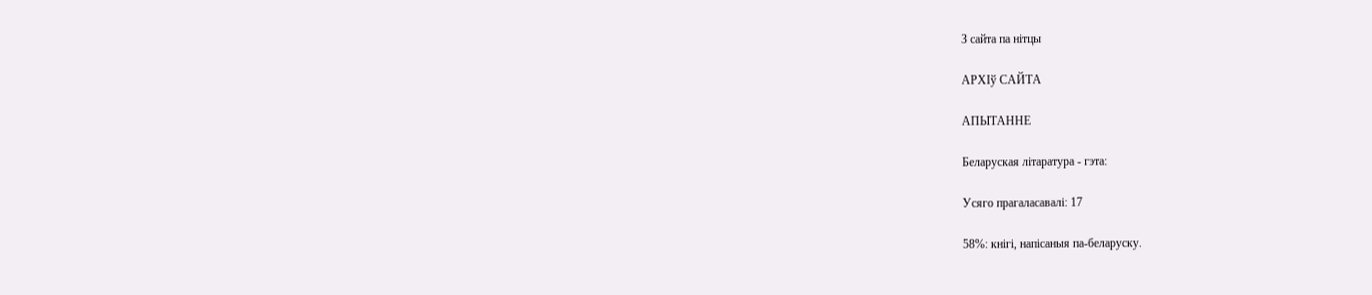З сайта па нітцы

АРХIў САЙТА

АПЫТАННЕ

Беларуская літаратура - гэта:

Усяго прагаласавалі: 17

58%: кнігі, напісаныя па-беларуску.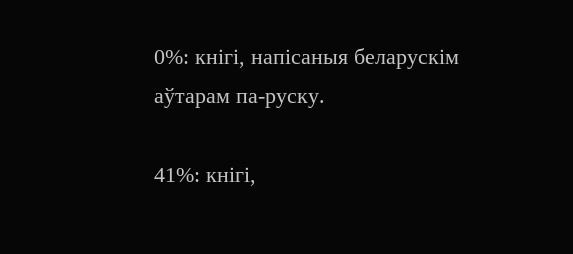0%: кнігі, напісаныя беларускім аўтарам па-руску.

41%: кнігі,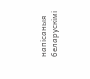напісаныя беларускімі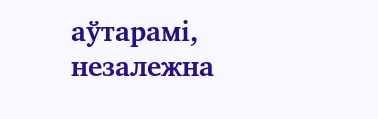аўтарамі, незалежна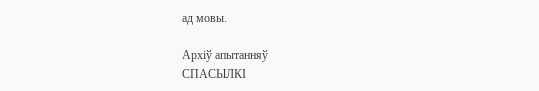ад мовы.

Архіў апытанняў
СПАСЫЛКI